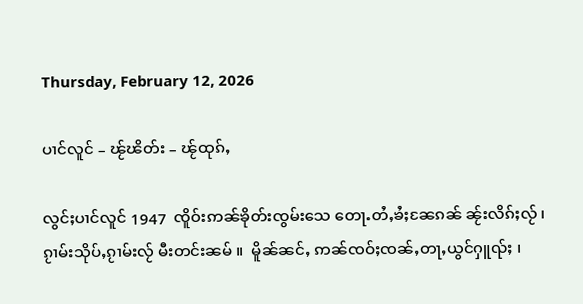Thursday, February 12, 2026

ပၢင်လူင် – ၽႂ်ၽိတ်း – ၽႂ်ထုၵ်ႇ

လွင်ႈပၢင်လူင် 1947  ၸိူဝ်းဢၼ်ၶိုတ်းၸွမ်းသေ တေႃႉတႆႇၶႆႈၼႄၵၼ် ၼႂ်းလိၵ်ႈလႂ် ၊ ၵႂၢမ်းသိုပ်ႇၵႂၢမ်းလႂ် မီးတင်းၼမ် ။  မိူၼ်ၼင်ႇ ဢၼ်ၸဝ်ႈၸၼ်ႇတႃႇယွင်ႁူၺ်ႈ ၊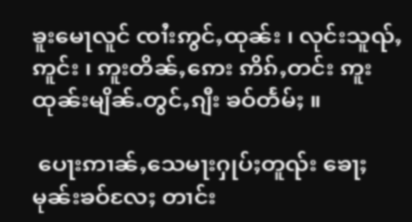ၶူးမေႃလူင် ၸၢႆးဢွင်ႇထုၼ်း ၊ လုင်းသူၺ်ႇဢူင်း ၊ ဢူးတိၼ်ႇဢေး ဢိၵ်ႇတင်း ဢူးထုၼ်းမျိၼ်ႉတွင်ႇၵျီး ၶဝ်တႅမ်ႈ ။

 ပေႃးဢၢၼ်ႇသေမႃးႁုပ်ႈတူၺ်း ၶေႃႈမုၼ်းၶဝ်လႄႈ တၢင်း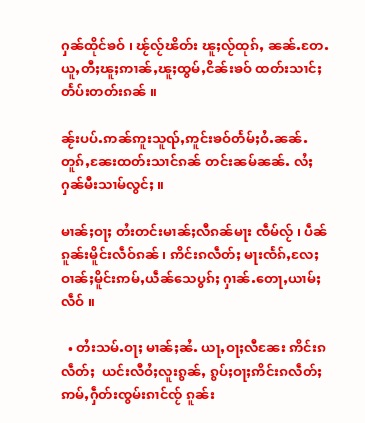ႁၼ်ထိုင်ၶဝ် ၊ ၽႂ်လႂ်ၽိတ်း ၽူႈလႂ်ထုၵ်ႇ ၼၼ်ႉတႄႉ ယူႇတီႈၽူႈဢၢၼ်ႇၽူႈထွမ်ႇငိၼ်းၶဝ် ထတ်းသၢင်ႈတႅပ်းတတ်းၵၼ် ။

ၼႂ်းပပ်ႉဢၼ်ဢူးသူၺ်ႇဢူင်းၶဝ်တႅမ်ႈဝႆႉၼၼ်ႉတူၵ်ႇၼႄးထတ်းသၢင်ၵၼ် တင်းၼမ်ၼၼ်ႉ လႆႈႁၼ်မီးသၢမ်လွင်ႈ ။

မၢၼ်ႈဝႃႈ တႆးတင်းမၢၼ်ႈလီၵၼ်မႃး ၸဵမ်လႂ် ၊ ပဵၼ်ၵူၼ်းမိူင်းလဵဝ်ၵၼ် ၊ ဢိင်းၵလဵတ်ႈ မႃးၸႅၵ်ႇလႄႈ ဝၢၼ်ႈမိူင်းဢမ်ႇယဵၼ်သေပွၵ်ႈ ႁၢၼ်ႉတေႃႇယၢမ်ႈလဵဝ် ။

  • တႆးသမ်ႉဝႃႈ မၢၼ်ႈၼႆႉ ယႃႇဝႃႈလီၼႄး ဢိင်းၵလဵတ်ႈ  ယင်းလီဝႆႈလူးၵွၼ်ႇ ၵွပ်ႈဝႃႈဢိင်းၵလဵတ်ႈ  ဢမ်ႇႁဵတ်းၸွမ်းၵၢင်ၸႂ် ၵူၼ်း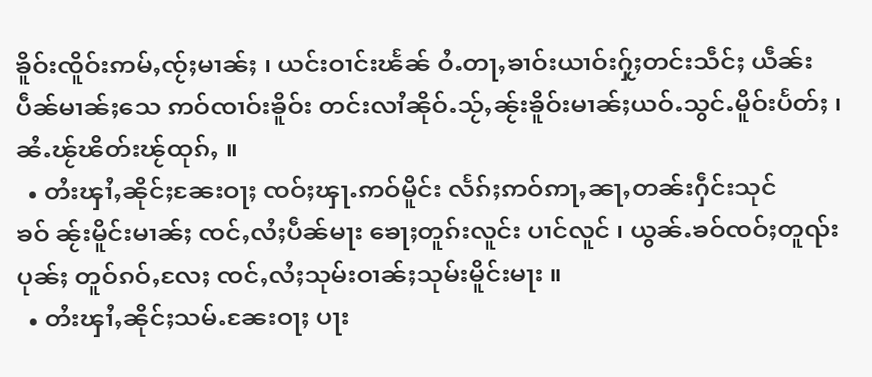ၶိူဝ်းၸိူဝ်းဢမ်ႇၸႂ်ႈမၢၼ်ႈ ၊ ယင်းဝၢင်းၽႅၼ် ဝႆႉတႃႇၶၢဝ်းယၢဝ်းႁႂ်ႈတင်းသဵင်ႈ ယဵၼ်းပဵၼ်မၢၼ်ႈသေ ဢဝ်ၸၢဝ်းၶိူဝ်း တင်းလၢႆၼိုဝ်ႉသႂ်ႇၼႂ်းၶိူဝ်းမၢၼ်ႈယဝ်ႉသွင်ႉမိူဝ်းပႅတ်ႈ ၊ ၼႆႉၽႂ်ၽိတ်းၽႂ်ထုၵ်ႇ ။
  • တႆးၾၢႆႇၼိုင်ႈၼႄးဝႃႈ ၸဝ်ႈၾႃႉဢဝ်မိူင်း လႅၵ်ႈဢဝ်ဢႃႇၼႃႇတၼ်းႁဵင်းသုင်ၶဝ် ၼႂ်းမိူင်းမၢၼ်ႈ ၸင်ႇလႆႈပဵၼ်မႃး ၶေႃႈတူၵ်းလူင်း ပၢင်လူင် ၊ ယွၼ်ႉၶဝ်ၸဝ်ႈတူၺ်းပုၼ်ႈ တူဝ်ၵဝ်ႇလႄႈ ၸင်ႇလႆႈသုမ်းဝၢၼ်ႈသုမ်းမိူင်းမႃး ။
  • တႆးၾၢႆႇၼိုင်ႈသမ်ႉၼႄးဝႃႈ ပႃး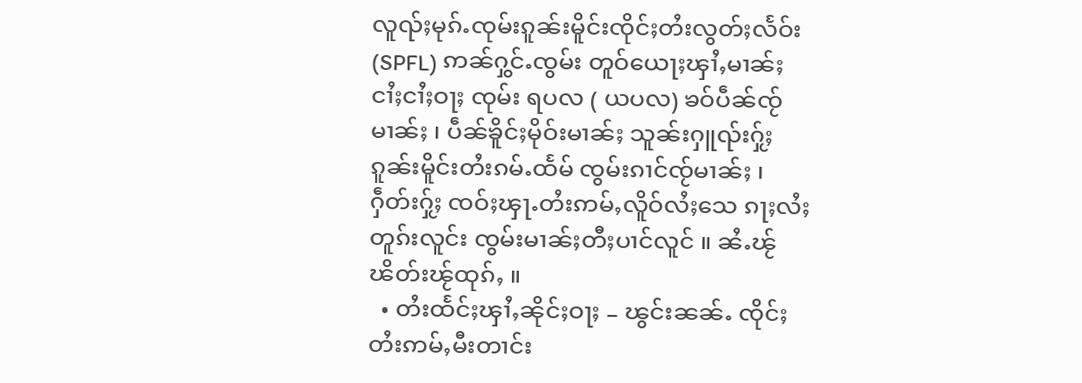လူၺ်ႈမုၵ်ႉၸုမ်းၵူၼ်းမိူင်းၸိုင်ႈတႆးလွတ်ႈလႅဝ်း (SPFL) ဢၼ်ႁွင်ႉၸွမ်း တူဝ်ယေႃႈၾၢႆႇမၢၼ်ႈ ငၢႆႈငၢႆႈဝႃႈ ၸုမ်း ရပလ ( ယပလ) ၶဝ်ပဵၼ်ၸႂ်မၢၼ်ႈ ၊ ပဵၼ်ၶိူင်ႈမိုဝ်းမၢၼ်ႈ သူၼ်းႁူၺ်းႁႂ်ႈ ၵူၼ်းမိူင်းတႆးၵမ်ႉထႅမ် ၸွမ်းၵၢင်ၸႂ်မၢၼ်ႈ ၊ ႁဵတ်းႁႂ်ႈ ၸဝ်ႈၾႃႉတႆးဢမ်ႇလိူဝ်လႆႈသေ ၵႃႈလႆႈတူၵ်းလူင်း ၸွမ်းမၢၼ်ႈတီႈပၢင်လူင် ။ ၼႆႉၽႂ်ၽိတ်းၽႂ်ထုၵ်ႇ ။
  • တႆးထႅင်ႈၾၢႆႇၼိုင်ႈဝႃႈ – ၽွင်းၼၼ်ႉ ၸိုင်ႈတႆးဢမ်ႇမီးတၢင်း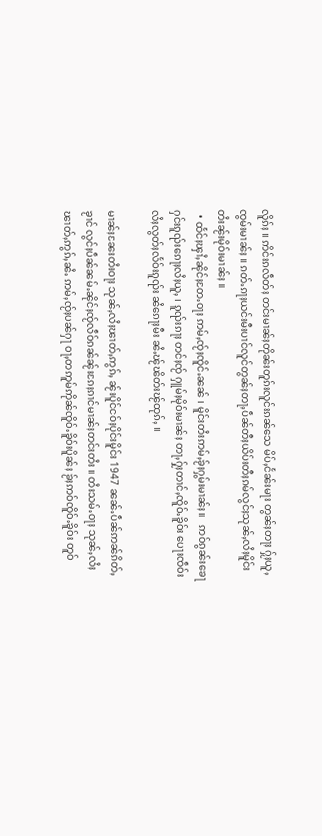လိူၵ်ႈ ။ ဢိင်းၵလဵတ်ႈ တင်းမၢၼ်ႈတိုၼ်းတူၵ်းလူင်းၵၼ်သေ မိပ်ႇငႅၼ်းမႃး တွၼ်ႈတႃႈ ႁႂ်ႈယူႇၸွမ်းမၢၼ်ႈ ။ ၵတ်ႉၵႃႈယင်းမီးပၢင်လူင်တွၼ်ႈတႃႇပဵၼ်တီႈယိပ်းတီႈၵမ်လွင်ႈသုၼ်ႇလႆႈမိူင်းတႆးၼႂ်းမိုဝ်းမၢၼ်ႈ ။
  • ထႅင်ႈၾၢႆႇၼိုင်ႈတႄႉဝႃႈ ဢမ်ႇၸႂ်ႈၸိူင်ႉၼၼ် ၊ မိူင်းတႆးဢမ်ႇၶႂ်ႈႁွမ်းမၢၼ်ႈ။   ဢဝ်ၵွၼ်းၶေႃႁင်းၵူၺ်းၵေႃႈလႆႈယူႇ ၊ ၵူၺ်းၵႃႈ တင်ႈၸႂ် ႁူမ်ႈမိုဝ်းမၢၼ်ႈ တႃႇႁႂ်ႈတၢင်ႇၸိူဝ်ႉၶိူဝ်း ပေႃးၸဵဝ်းလႆႈလွတ်ႈလႅဝ်းၵူၺ်း ၼႆၵေႃႈမီး ၼႆႉၽႂ်ၽိတ်းၽႂ်ထုၵ်ႇ ။

မၢၼ်ႈၼႄးတႆးဝႃႈ သုၼ်ႇလႆႈၽၢတ်ႇဢွၵ်ႇ ၼႂ်းပိူင်ငဝ်ႈပိုင်းမိူင်း 1947 ၼၼ်ႉပဵၼ်ဢၼ်ၵိတ်ႇၶႂၢင် လွင်ႈပဵၼ်ၼမ်ႉၼိုင်ႈၸႂ်လဵဝ်ၵၼ်ၼႂ်းၵႄႈၵၢင်မၢၼ်ႈတင်းတႆး ။ တႆးသမ်ႉဝႃႈ သုၼ်ႇလႆႈ ၽၢတ်ႇဢွၵ်ႇၼႆႉ ဢမ်ႇၸႂ်ႈပၼ်ႁႃ ဝႃႇတဢူမ်ဢိုၼ်ၸိူဝ်ႉၶိူဝ်းပိူၼ်ႈ ၶႂ်ႈဢဝ်ၸိူဝ်ႉၶိူဝ်း တူဝ်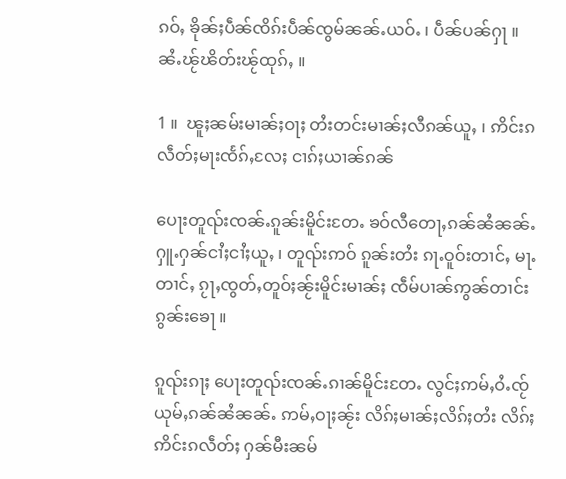ၵဝ်ႇ ၶိုၼ်ႈပဵၼ်ၸိၵ်းပဵၼ်ၸွမ်ၼၼ်ႉယဝ်ႉ ၊ ပဵၼ်ပၼ်ႁႃ ။ ၼႆႉၽႂ်ၽိတ်းၽႂ်ထုၵ်ႇ ။

1 ။  ၽူႈၼမ်းမၢၼ်ႈဝႃႈ တႆးတင်းမၢၼ်ႈလီၵၼ်ယူႇ ၊ ဢိင်းၵလဵတ်ႈမႃးၸႅၵ်ႇလႄႈ ငၢၵ်ႈယၢၼ်ၵၼ်

ပေႃးတူၺ်းၸၼ်ႉၵူၼ်းမိူင်းတႄႉ ၶဝ်လီတေႃႇၵၼ်ၼႆၼၼ်ႉ ႁူႉႁၼ်ငၢႆႈငၢႆႈယူႇ ၊ တူၺ်းဢဝ် ၵူၼ်းတႆး ၵႃႉဝူဝ်းတၢင်ႇ မႃႉတၢင်ႇ ၵႂႃႇၸွတ်ႇတူဝ်ႈၼႂ်းမိူင်းမၢၼ်ႈ ၸဵမ်ပၢၼ်ဢွၼ်တၢင်းၵွၼ်းၶေႃ ။

ၵူၺ်းၵႃႈ ပေႃးတူၺ်းၸၼ်ႉၵၢၼ်မိူင်းတႄႉ လွင်ႈဢမ်ႇဝႆႉၸႂ်ယုမ်ႇၵၼ်ၼႆၼၼ်ႉ ဢမ်ႇဝႃႈၼႂ်း လိၵ်ႈမၢၼ်ႈလိၵ်ႈတႆး လိၵ်ႈဢိင်းၵလဵတ်ႈ ႁၼ်မီးၼမ်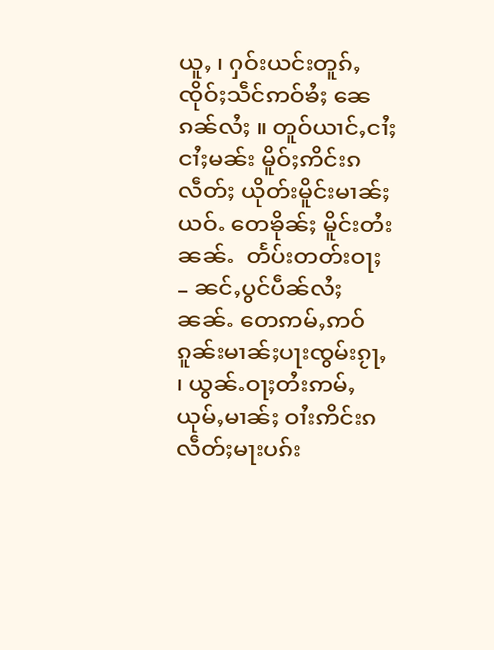ယူႇ ၊ ႁဝ်းယင်းတူၵ်ႇ ၸိုဝ်ႈသဵင်ဢဝ်ၶႆႈ ၼေၵၼ်လႆႈ ။ တူဝ်ယၢင်ႇငၢႆႈငၢႆႈမၼ်း မိူဝ်ႈဢိင်းၵလဵတ်ႈ ယိုတ်းမိူင်းမၢၼ်ႈယဝ်ႉ တေၶိုၼ်ႈ မိူင်းတႆးၼၼ်ႉ  တႅပ်းတတ်းဝႃႈ – ၼင်ႇပွင်ပဵၼ်လႆႈၼၼ်ႉ တေဢမ်ႇဢဝ်ၵူၼ်းမၢၼ်ႈပႃးၸွမ်းၵႂႃႇ ၊ ယွၼ်ႉဝႃႈတႆးဢမ်ႇယုမ်ႇမၢၼ်ႈ ဝၢႆးဢိင်းၵလဵတ်ႈမႃးပၵ်း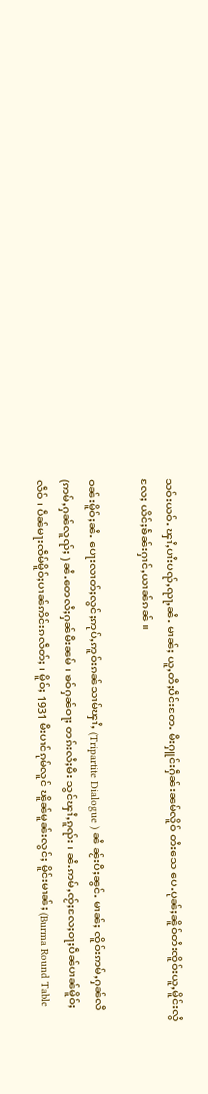သဝ်းယဝ်ႉ ၾၢႆႇပၢႆးပၺ်ႇၺႃႇၼႆႉ မၢၼ်ႈ ယူႇတီႈပဵင်းတႄႉ မီးႁူင်းႁဵၼ်းၼမ်လိူဝ် တႆးသေ ပေႉပုၼ်ႈၼိူဝ်တႆးၸိူဝ်းယူႇမိူင်းလွႆ လႄႈ ယိင်ႈၶႅၼ်းႁၢင်ႇယၢၼ်ၵၼ် ။

ဝၼ်းမိူဝ်ႈၼႆႉ ပေႃးလၢတ်ႈလွင်ႈဢုပ်ႇဢူဝ်းၵၼ်သၢမ်ၾၢႆႇ (Tripartite Dialogue ) ၼႆ ၼႂ်းပီႈၼွင်ႉ မၢၼ်ႈ ၸိူဝ်းဢမ်ႇႁၼ်လီ (ဢမ်ႇႁၼ်လူၺ်ႈ ) ၼႆႉတေလႆႈႁၼ်မီးၼမ် ၊ ၶဝ်ႁၼ်ဝႃႈ တၵ်းလႆႈမီး သွင်ၾၢႆႇၵူၺ်း ၊ ၼႆႉဢမ်ႇၸႂ်ႈလႄႈဝႃႈပဵၼ်ပၢၼ်မိူဝ်ႈလဵဝ် ၊ ပဵၼ်မႃးၸဵမ်မိူဝ်ႈပၢၼ်ဢိင်းၵလဵတ်ႈ ၊ မိူဝ်ႈ 1931 မီးပၢင်ၵုမ်လူင် ၽိူၼ်မူၼ်းလွင်ႈ မိူင်းမၢၼ်ႈ (Burma Round Table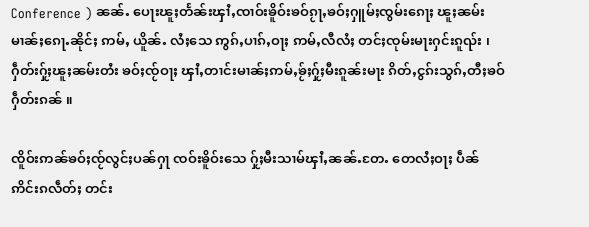Conference ) ၼၼ်ႉ ပေႃးၽူႈတႅၼ်းၾၢႆႇၸၢဝ်းၶိူဝ်းၶဝ်ၵႂႃႇၶဝ်ႈႁူမ်ႈၸွမ်းၵေႃႈ ၽူႈၼမ်းမၢၼ်ႈၵေႃႉၼိုင်ႈ ဢမ်ႇ ယိူၼ်ႉ လႆႈသေ ဢွၵ်ႇပၢၵ်ႇဝႃႈ ဢမ်ႇလီလႆႈ တင်ႈၸုမ်းမႃးႁင်းၵူၺ်း ၊ ႁဵတ်းႁႂ်ႈၽူႈၼမ်းတႆး ၶဝ်ႈၸႂ်ဝႃႈ ၾၢႆႇတၢင်းမၢၼ်ႈဢမ်ႇၶႂ်ႈႁႂ်ႈမီးၵူၼ်းမႃး ၵိတ်ႇငွၵ်းသွၵ်ႇတီႈၶဝ်ႁဵတ်းၵၼ် ။

ၸိူဝ်းဢၼ်ၶဝ်ႈၸႂ်လွင်ႈပၼ်ႁႃ ၸဝ်းၶိူဝ်းသေ ႁႂ်ႈမီးသၢမ်ၾၢႆႇၼၼ်ႉတႄႉ တေလႆႈဝႃႈ ပဵၼ် ဢိင်းၵလဵတ်ႈ တင်း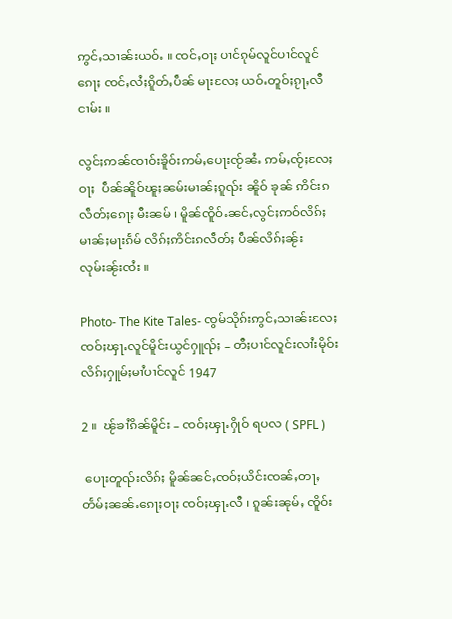ဢွင်ႇသၢၼ်းယဝ်ႉ ။ ၸင်ႇဝႃႈ ပၢင်ၵုမ်လူင်ပၢင်လူင်ၵေႃႈ ၸင်ႇလႆႈၵိူတ်ႇပဵၼ် မႃးလႄႈ ယဝ်ႉတူဝ်ႈၵႂႃႇလီငၢမ်း ။

လွင်ႈဢၼ်ၸၢဝ်းၶိူဝ်းဢမ်ႇပေႃးၸႂ်ၼႆႉ ဢမ်ႇၸႂ်ႈလႄႈဝႃႈ  ပဵၼ်ၼိူဝ်ၽူႈၼမ်းမၢၼ်ႈၵူၺ်း ၼိူဝ် ၶုၼ် ဢိင်းၵလဵတ်ႈၵေႃႈ မီးၼမ် ၊ မိူၼ်ၸိူဝ်ႉၼင်ႇလွင်ႈဢဝ်လိၵ်ႈမၢၼ်ႈမႃးၵႅမ် လိၵ်ႈဢိင်းၵလဵတ်ႈ ပဵၼ်လိၵ်ႈၼႂ်းလုမ်းၼႂ်းၸႆး ။

Photo- The Kite Tales- ၸွမ်သိုၵ်းဢွင်ႇသၢၼ်းလႄႈ ၸဝ်ႈၾႃႉလူင်မိူင်းယွင်ႁူၺ်ႈ – တီႈပၢင်လူင်းလၢႆးမိုဝ်း လိၵ်ႈႁူမ်ႈမၢႆပၢင်လူင် 1947

2 ။  ၽႂ်ၶၢႆၵိၼ်မိူင်း – ၸဝ်ႈၾႃႉႁိုဝ် ရပလ ( SPFL )

 ပေႃးတူၺ်းလိၵ်ႈ မိူၼ်ၼင်ႇၸဝ်ႈယိင်းၸၼ်ႇတႃႇ တႅမ်ႈၼၼ်ႉၵေႃႈဝႃႈ ၸဝ်ႈၾႃႉလီ ၊ ၵူၼ်းၼုမ်ႇ ၸိူဝ်း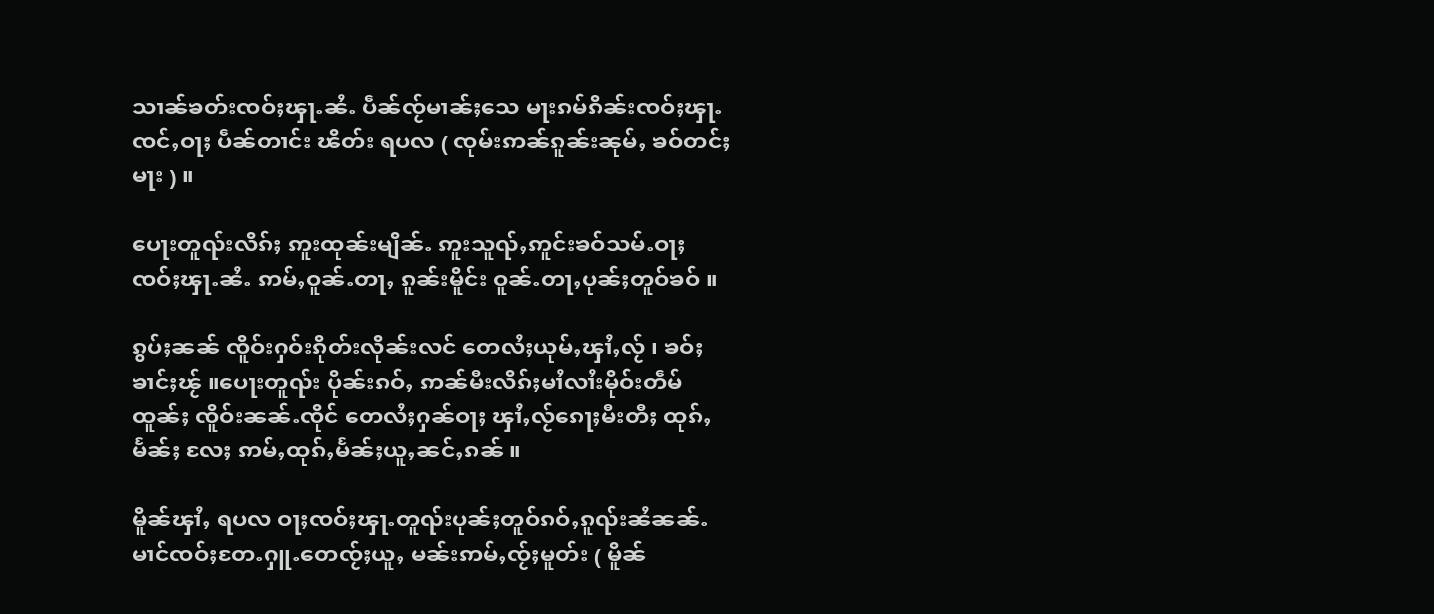သၢၼ်ၶတ်းၸဝ်ႈၾႃႉၼႆႉ ပဵၼ်ၸႂ်မၢၼ်ႈသေ မႃးၵမ်ၵိၼ်းၸဝ်ႈၾႃႉ ၸင်ႇဝႃႈ ပဵၼ်တၢင်း ၽိတ်း ရပလ ( ၸုမ်းဢၼ်ၵူၼ်းၼုမ်ႇ ၶဝ်တင်ႈမႃး ) ။

ပေႃးတူၺ်းလိၵ်ႈ ဢူးထုၼ်းမျိၼ်ႉ ဢူးသူၺ်ႇဢူင်းၶဝ်သမ်ႉဝႃႈ ၸဝ်ႈၾႃႉၼႆႉ ဢမ်ႇဝူၼ်ႉတႃႇ ၵူၼ်းမိူင်း ဝူၼ်ႉတႃႇပုၼ်ႈတူဝ်ၶဝ် ။

ၵွပ်ႈၼၼ် ၸိူဝ်းႁဝ်းၵိုတ်းလိုၼ်းလင် တေလႆႈယုမ်ႇၾၢႆႇလႂ် ၊ ၶဝ်ႈၶၢင်ႈၽႂ် ။ပေႃးတူၺ်း ပိုၼ်းၵဝ်ႇ ဢၼ်မီးလိၵ်ႈမၢႆလၢႆးမိုဝ်းတဵမ်ထူၼ်ႈ ၸိူဝ်းၼၼ်ႉၸိုင် တေလႆႈႁၼ်ဝႃႈ ၾၢႆႇလႂ်ၵေႃႈမီးတီႈ ထုၵ်ႇ မႅၼ်ႈ လႄႈ ဢမ်ႇထုၵ်ႇမႅၼ်ႈယူႇၼင်ႇၵၼ် ။

မိူၼ်ၾၢႆႇ ရပလ ဝႃႈၸဝ်ႈၾႃႉတူၺ်းပုၼ်ႈတူဝ်ၵဝ်ႇၵူၺ်းၼႆၼၼ်ႉ မၢင်ၸဝ်ႈတႄႉႁူႉတေၸႂ်ႈယူႇ မၼ်းဢမ်ႇၸႂ်ႈမူတ်း ( မိူၼ်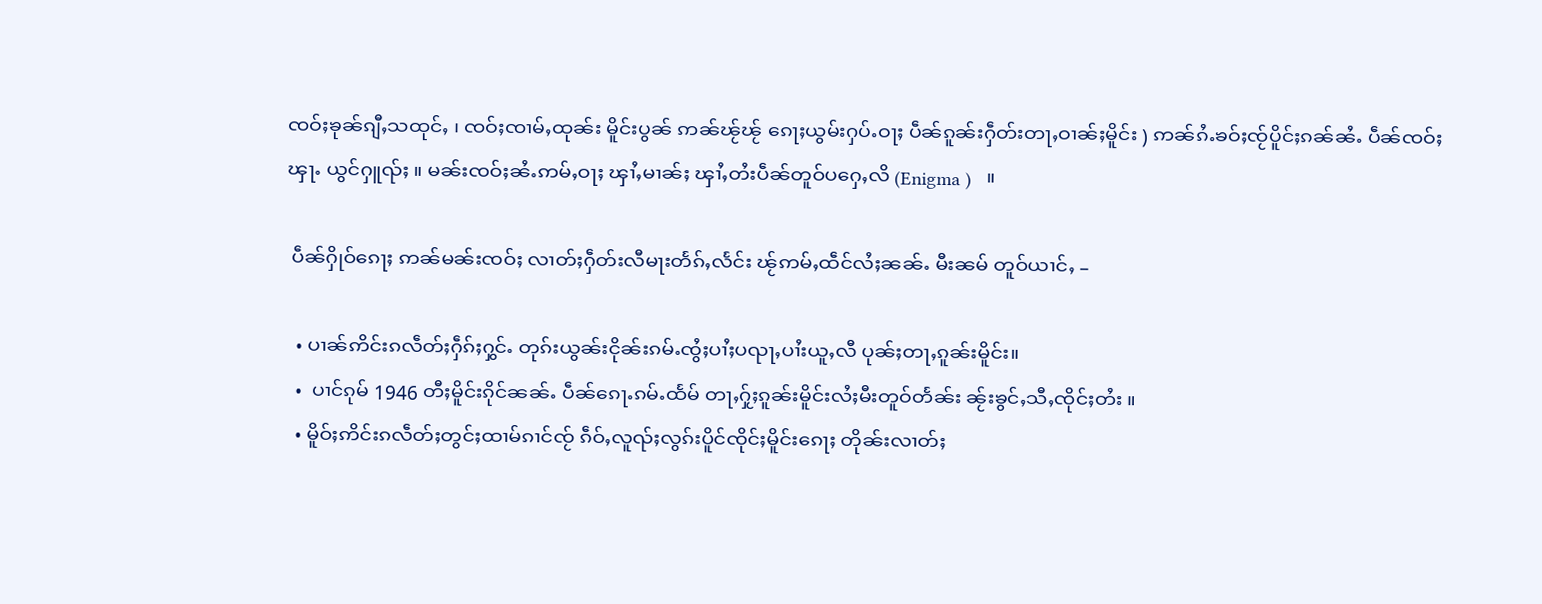ၸဝ်ႈၶုၼ်ၵျီႇသထုင်ႇ ၊ ၸဝ်ႈၸၢမ်ႇထုၼ်း မိူင်းပွၼ် ဢၼ်ၽႂ်ၽႂ် ၵေႃႈယွမ်းႁပ်ႉဝႃႈ ပဵၼ်ၵူၼ်းႁဵတ်းတႃႇဝၢၼ်ႈမိူင်း ) ဢၼ်ၵႆႉၶဝ်ႈၸႂ်ပိူင်ႈၵၼ်ၼႆႉ ပဵၼ်ၸဝ်ႈၾႃႉ ယွင်ႁူၺ်ႈ ။ မၼ်းၸဝ်ႈၼႆႉဢမ်ႇဝႃႈ ၾၢႆႇမၢၼ်ႈ ၾၢႆႇတႆးပဵၼ်တူဝ်ပႁေႇလိ (Enigma )   ။

 ပဵၼ်ႁိုဝ်ၵေႃႈ ဢၼ်မၼ်းၸဝ်ႈ လၢတ်ႈႁဵတ်းလီမႃးတႅၵ်ႇလႅင်း ၽႂ်ဢမ်ႇထဵင်လႆႈၼၼ်ႉ မီးၼမ် တူဝ်ယၢင်ႇ –

  • ပၢၼ်ဢိင်းၵလဵတ်ႈႁဵၵ်ႈႁွင်ႉ တုၵ်းယွၼ်းငိုၼ်းၵမ်ႉၸွႆႈပၢႆႈပၺႃႇပၢႆးယူႇလီ ပုၼ်ႈတႃႇၵူၼ်းမိူင်း။
  •  ပၢင်ၵုမ် 1946 တီႈမိူင်းၵိုင်ၼၼ်ႉ ပဵၼ်ၵေႃႉၵမ်ႉထႅမ် တႃႇႁႂ်ႈၵူၼ်းမိူင်းလႆႈမီးတူဝ်တႅၼ်း ၼႂ်းၶွင်ႇသီႇၸိုင်ႈတႆး ။
  • မိူဝ်ႈဢိင်းၵလဵတ်ႈတွင်ႈထၢမ်ၵၢင်ၸႂ် ၵဵဝ်ႇလူၺ်ႈလွၵ်းပိူင်ၸိုင်ႈမိူင်းၵေႃႈ တိုၼ်းလၢတ်ႈ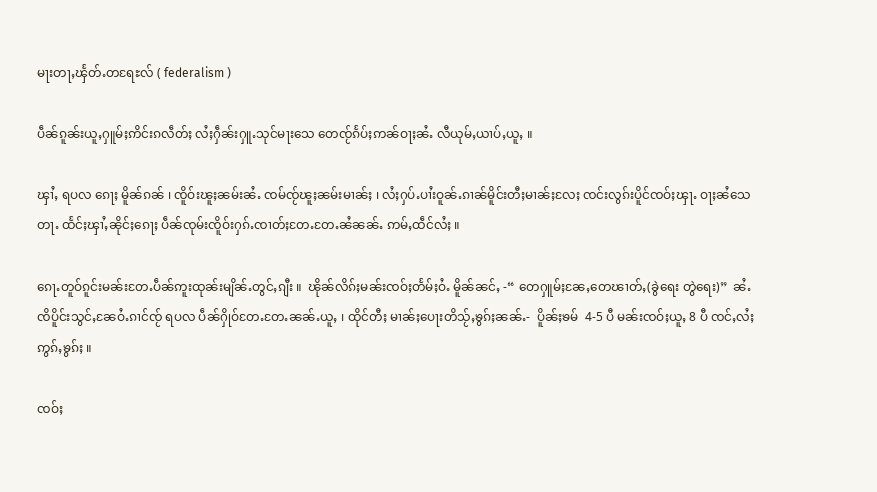မႃးတႃႇၾႅတ်ႉတရႄႊလ် ( federalism )

ပဵၼ်ၵူၼ်းယူႇႁူမ်ႈဢိင်းၵလဵတ်ႈ လႆႈႁဵၼ်းႁူႉသုင်မႃးသေ တေၸႂ်ၵႅပ်ႈဢၼ်ဝႃႈၼႆႉ လီယုမ်ႇယၢပ်ႇယူႇ ။

ၾၢႆႇ ရပလ ၵေႃႈ မိူၼ်ၵၼ် ၊ ၸိူဝ်းၽူႈၼမ်းၼႆႉ ၸမ်ၸႂ်ၽူႈၼမ်းမၢၼ်ႈ ၊ လႆႈႁပ်ႉပၢႆးဝူၼ်ႉၵၢၼ်မိူင်းတီႈမၢၼ်ႈလႄႈ ၸင်းလွၵ်းပိူင်ၸဝ်ႈၾႃႉ ဝႃႈၼႆသေတႃႉ ထႅင်ႈၾၢႆႇၼိုင်ႈၵေႃႈ ပဵၼ်ၸုမ်းၸိူဝ်းႁၵ်ႉၸၢတ်ႈတႄႉတႄႉၼႆၼၼ်ႉ ဢမ်ႇထဵင်လႆႈ ။

ၵေႃႉတူဝ်ၵူင်းမၼ်းတႄႉပဵၼ်ဢူးထုၼ်းမျိၼ်ႉတွင်ႇၵျီး ။  ၽိုၼ်လိၵ်ႈမၼ်းၸဝ်ႈတႅမ်ႈဝႆႉ မိူၼ်ၼင်ႇ -“ တေႁူမ်ႈၼႄႇတေၽၢတ်ႇ(ခွဲရေး တွဲရေး)”  ၼႆႉ ၸိပိူင်းသွင်ႇၼႄဝႆႉၵၢင်ၸႂ် ရပလ ပဵၼ်ႁိုဝ်တႄႉတႄႉၼၼ်ႉယူႇ ၊ ထိုင်တီႈ မၢၼ်ႈပေႃးတိသႂ်ႇၶွၵ်ႈၼၼ်ႉ-  ပိူၼ်ႈၶမ်  4-5 ပီ မၼ်းၸဝ်ႈယူႇ 8 ပီ ၸင်ႇလႆႈဢွၵ်ႇၶွၵ်ႈ ။

ၸဝ်ႈ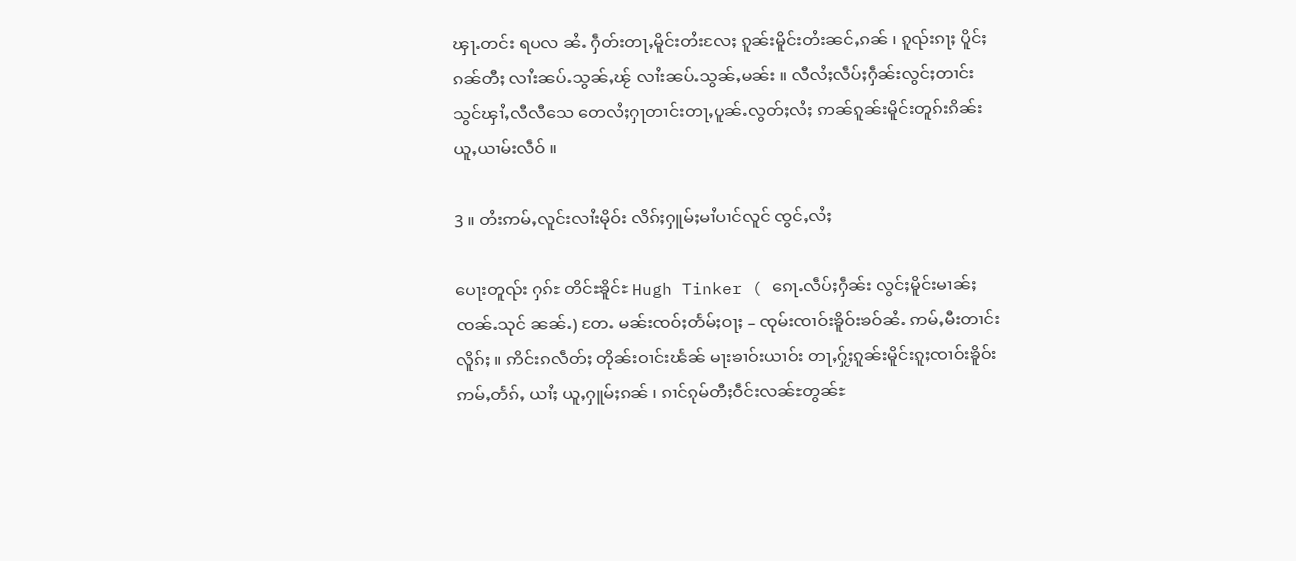ၾႃႉတင်း ရပလ ၼႆႉ ႁဵတ်းတႃႇမိူင်းတႆးလႄႈ ၵူၼ်းမိူင်းတႆးၼင်ႇၵၼ် ၊ ၵူၺ်းၵႃႈ ပိူင်ႈၵၼ်တီႈ လၢႆးၼပ်ႉသွၼ်ႇၽႂ် လၢႆးၼပ်ႉသွၼ်ႇမၼ်း ။ လီလႆႈလဵပ်ႈႁဵၼ်းလွင်ႈတၢင်း သွင်ၾၢႆႇလီလီသေ တေလႆႈႁႃတၢင်းတႃႇပူၼ်ႉလွတ်ႈလႆႈ ဢၼ်ၵူၼ်းမိူင်းတူၵ်းၵိၼ်း ယူႇယၢမ်းလဵဝ် ။

3 ။ တႆးဢမ်ႇလူင်းလၢႆးမိုဝ်း လိၵ်ႈႁူမ်ႈမၢႆပၢင်လူင် ၸွင်ႇလႆႈ

ပေႃးတူၺ်း ႁၵ်ႊ တိင်ႊၶိူင်ႊ Hugh Tinker ( ၵေႃႉလဵပ်ႈႁဵၼ်း လွင်ႈမိူင်းမၢၼ်ႈ ၸၼ်ႉသုင် ၼၼ်ႉ) တႄႉ မၼ်းၸဝ်ႈတႅမ်ႈဝႃႈ – ၸုမ်းၸၢဝ်းၶိူဝ်းၶဝ်ၼႆႉ ဢမ်ႇမီးတၢင်းလိူၵ်ႈ ။ ဢိင်းၵလဵတ်ႈ တိုၼ်းဝၢင်းၽႅၼ် မႃးၶၢဝ်းယၢဝ်း တႃႇႁႂ်ႈၵူၼ်းမိူင်းၵူႈၸၢဝ်းၶိူဝ်း ဢမ်ႇတႅၵ်ႇ ယၢႆႈ ယူႇႁူမ်ႈၵၼ် ၊ ၵၢင်ၵုမ်တီႈဝဵင်းလၼ်ႊတွၼ်ႊ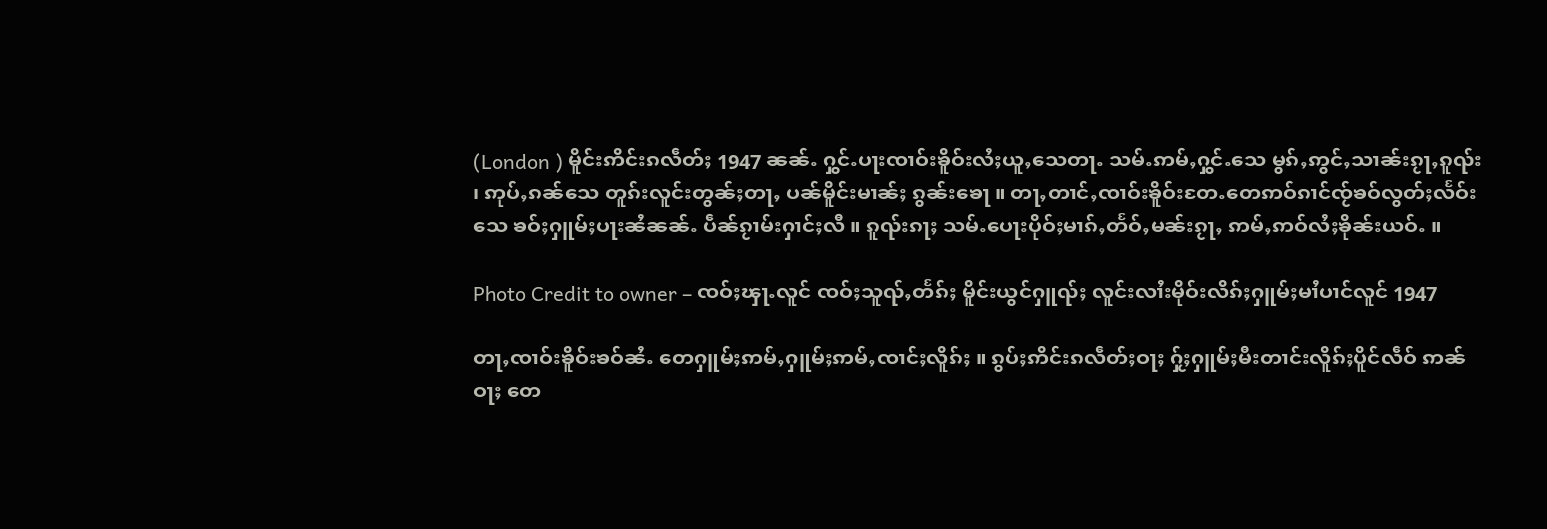(London ) မိူင်းဢိင်းၵလဵတ်ႈ 1947 ၼၼ်ႉ ႁွင်ႉပႃးၸၢဝ်းၶိူဝ်းလႆႈယူႇသေတႃႉ သမ်ႉဢမ်ႇႁွင်ႉသေ မွၵ်ႇဢွင်ႇသၢၼ်းၵႂႃႇၵူၺ်း ၊ ဢုပ်ႇၵၼ်သေ တူၵ်းလူင်းတွၼ်ႈတႃႇ ပၼ်မိူင်းမၢၼ်ႈ ၵွၼ်းၶေႃ ။ တႃႇတၢင်ႇၸၢဝ်းၶိူဝ်းတႄႉတေဢဝ်ၵၢင်ၸႂ်ၶဝ်လွတ်ႈလႅဝ်းသေ ၶဝ်ႈႁူမ်ႈပႃးၼႆၼၼ်ႉ ပဵၼ်ၵႂၢမ်းႁၢင်ႈလီ ။ ၵူၺ်းၵႃႈ သမ်ႉပေႃးပိုဝ်ႈမၢၵ်ႇတႅဝ်ႇမၼ်းၵႂႃႇ ဢမ်ႇဢဝ်လႆႈၶိုၼ်းယဝ်ႉ ။

Photo Credit to owner – ၸဝ်ႈၾႃႉလူင် ၸဝ်ႈသူၺ်ႇတႅၵ်ႈ မိူင်းယွင်ႁူၺ်ႈ လူင်းလၢႆးမိုဝ်းလိၵ်ႈႁူမ်ႈမၢႆပၢင်လူင် 1947

တႃႇၸၢဝ်းၶိူဝ်းၶဝ်ၼႆႉ တေႁူမ်ႈဢမ်ႇႁူမ်ႈဢမ်ႇၸၢင်ႈလိူၵ်ႈ ။ ၵွပ်ႈဢိင်းၵလဵတ်ႈဝႃႈ ႁႂ်ႈႁူမ်ႈမီးတၢင်းလိူၵ်ႈပိူင်လဵဝ် ဢၼ်ဝႃႈ တေ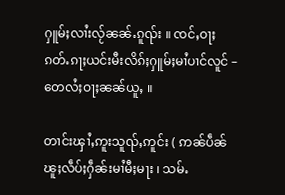ႁူမ်ႈလၢႆးလႂ်ၼၼ်ႉၵူၺ်း ။ ၸင်ႇဝႃႈ ၵတ်ႉၵႃႈယင်းမီးလိၵ်ႈႁူမ်ႈမၢႆပၢင်လူင် – တေလႆႈဝႃႈၼၼ်ယူႇ ။

တၢင်းၾၢႆႇဢူးသူၺ်ႇဢူင်း ( ဢၼ်ပဵၼ်ၽူႈလဵပ်ႈႁဵၼ်းမၢႆမီႈမႃး ၊ သမ်ႉ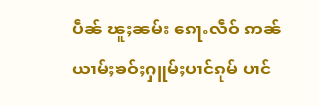ပဵၼ် ၽူႈၼမ်း ၵေႃႉလဵဝ် ဢၼ်ယၢမ်ႈၶဝ်ႈႁူမ်ႈပၢင်ၵုမ် ပၢင်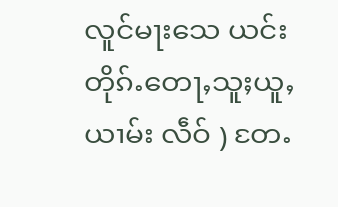လူင်မႃးသေ ယင်းတိုၵ်ႉတေႃႇသူႈယူႇ ယၢမ်း လဵဝ် ) တႄႉ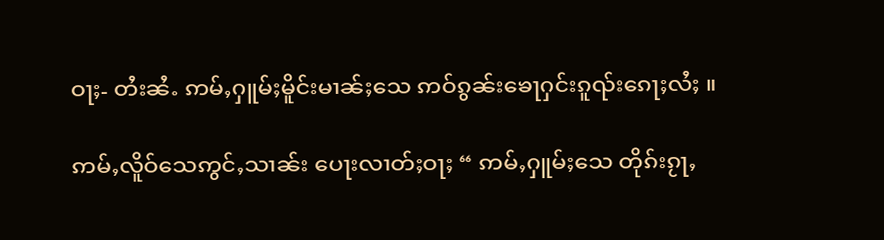ဝႃႈ- တႆးၼႆႉ ဢမ်ႇႁူမ်ႈမိူင်းမၢၼ်ႈသေ ဢဝ်ၵွၼ်းၶေႃႁင်းၵူၺ်းၵေႃႈလႆႈ ။

ဢမ်ႇလိူဝ်သေဢွင်ႇသၢၼ်း ပေႃးလၢတ်ႈဝႃႈ “ ဢမ်ႇႁူမ်ႈသေ တိုၵ်းၵႂႃႇ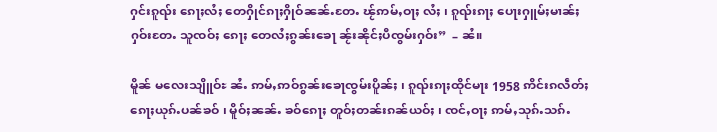ႁင်းၵူၺ်း ၵေႃႈလႆႈ တေႁိုင်ၵႃႈႁိုဝ်ၼၼ်ႉတႄႉ ၽႂ်ဢမ်ႇဝႃႈ လႆႈ ၊ ၵူၺ်းၵႃႈ ပေႃးႁူမ်ႈမၢၼ်ႈႁဝ်းတႄႉ သူၸဝ်ႈ ၵေႃႈ တေလႆႈၵွၼ်းၶေႃ ၼႂ်းၼိုင်ႈပီၸွမ်းႁဝ်း”  – ၼႆ။

မိူၼ် မလေးသျိူဝ်ႊ ၼႆႉ ဢမ်ႇဢဝ်ၵွၼ်းၶေႃၸွမ်းပိူၼ်ႈ ၊ ၵူၺ်းၵႃႈထိုင်မႃး 1958 ဢိင်းၵလဵတ်ႈ ၵေႃႈယုၵ်ႉပၼ်ၶဝ် ၊ မိူဝ်ႈၼၼ်ႉ ၶဝ်ၵေႃႈ တူဝ်ႈတၼ်းၵၼ်ယဝ်ႈ ၊ ၸင်ႇဝႃႈ ဢမ်ႇသုၵ်ႉသၵ်ႉ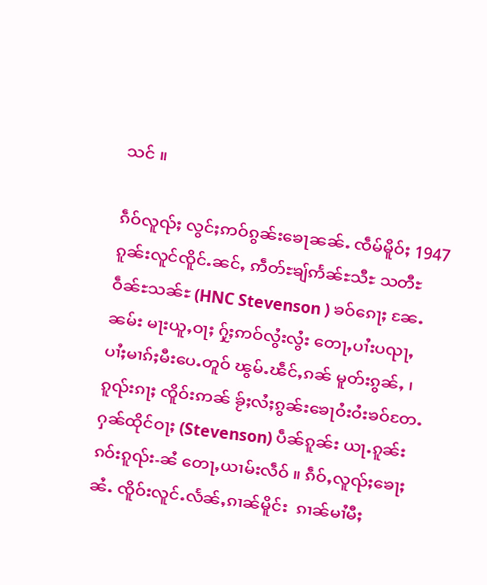သင် ။

ၵဵဝ်လူၺ်ႈ လွင်ႈဢဝ်ၵွၼ်းၶေႃၼၼ်ႉ ၸဵမ်မိူဝ်ႈ 1947 ၵူၼ်းလူင်ၸိူင်ႉၼင်ႇ ဢဵတ်ႊၶျ်ဢႅၼ်ႊသီႊ သတီႊဝဵၼ်ႊသၼ်ႊ (HNC Stevenson ) ၶဝ်ၵေႃႈ ၼႄႉၼမ်း မႃးယူႇဝႃႈ ႁႂ်ႈဢဝ်လွႆးလွႆး တေႃႇပၢႆးပၺႃႇ ပၢႆႈမၢၵ်ႈမီးပေႉတူဝ် ၽွမ်ႉၽဵင်ႇၵၼ် မူတ်းၵွၼ်ႇ ၊ ၵူၺ်းၵႃႈ ၸိူဝ်းဢၼ် ၶႂ်ႈလႆႈၵွၼ်းၶေႃဝႆးဝႆးၶဝ်တႄႉ ႁၼ်ထိုင်ဝႃႈ (Stevenson) ပဵၼ်ၵူၼ်း ယႃႉၵူၼ်းၵဝ်းၵူၺ်း-ၼႆ တေႃႇယၢမ်းလဵဝ် ။ ၵဵဝ်ႇလူၺ်ႈၶေႃႈၼႆႉ ၸိူဝ်းလူင်ႉလႅၼ်ႇၵၢၼ်မိူင်း  ၵၢၼ်မၢႆမီႈ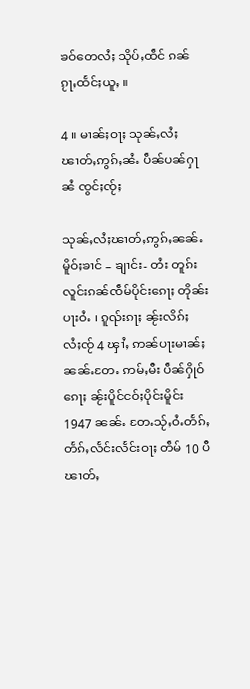ၶဝ်တေလႆႈ သိုပ်ႇထဵင် ၵၼ် ၵႂႃႇထႅင်ႈယူႇ ။

4 ။ မၢၼ်ႈဝႃႈ သုၼ်ႇလႆႈၽၢတ်ႇဢွၵ်ႇၼႆႉ ပဵၼ်ပၼ်ႁႃၼႆ ၸွင်ႈၸႂ်ႈ

သုၼ်ႇလႆႈၽၢတ်ႇဢွၵ်ႇၼၼ်ႉ မိူဝ်ႈၶၢင် – ၶျၢင်း- တႆး တူၵ်းလူင်းၵၼ်ၸဵမ်ပိုင်းၵေႃႈ တိုၼ်း ပႃးဝႆႉ ၊ ၵူၺ်းၵႃႈ ၼႂ်းလိၵ်ႈလႆႈၸႂ် 4 ၾၢႆႇ ဢၼ်ပႃးမၢၼ်ႈၼၼ်ႉတႄႉ ဢမ်ႇမီး ပဵၼ်ႁိုဝ်ၵေႃႈ ၼႂ်းပိူင်ငဝ်ႈပိုင်းမိူင်း 1947 ၼၼ်ႉ တႄႉသႂ်ႇဝႆႉတႅၵ်ႇတႅၵ်ႇလႅင်းလႅင်းဝႃႈ တဵမ် 10 ပီ ၽၢတ်ႇ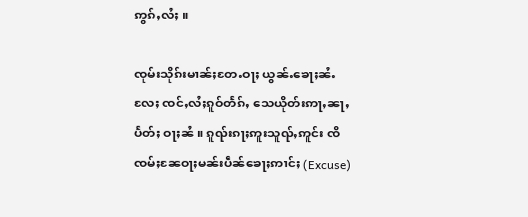ဢွၵ်ႇလႆႈ ။

ၸုမ်းသိုၵ်းမၢၼ်ႈတႄႉဝႃႈ ယွၼ်ႉၶေႃႈၼႆႉလႄႈ ၸင်ႇလႆႈၵူဝ်တႅၵ်ႇ သေယိုတ်းဢႃႇၼႃႇ ပႅတ်ႈ ဝႃႈၼႆ ။ ၵူၺ်းၵႃႈဢူးသူၺ်ႇဢူင်း ၸိၸမ်ႈၼႄဝႃႈမၼ်းပဵၼ်ၶေႃႈဢၢင်ႈ (Excuse)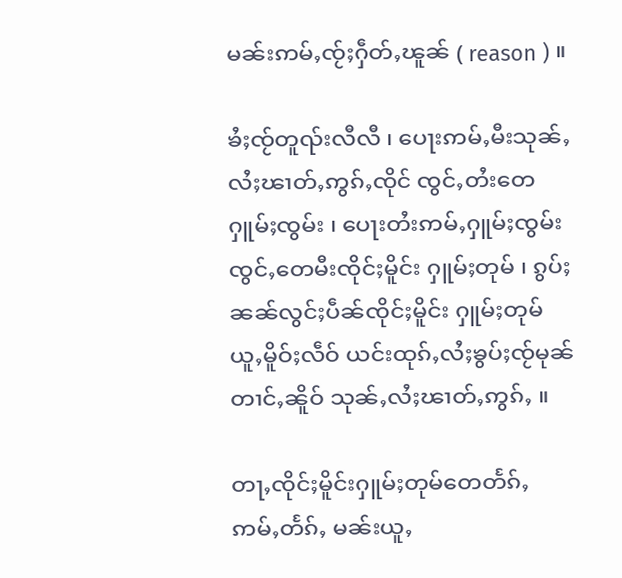မၼ်းဢမ်ႇၸႂ်ႈႁဵတ်ႇၽူၼ် ( reason ) ။

ၶႆႈၸႂ်တူၺ်းလီလီ ၊ ပေႃးဢမ်ႇမီးသုၼ်ႇလႆႈၽၢတ်ႇဢွၵ်ႇၸိုင် ၸွင်ႇတႆးတေႁူမ်ႈၸွမ်း ၊ ပေႃးတႆးဢမ်ႇႁူမ်ႈၸွမ်း ၸွင်ႇတေမီးၸိုင်ႈမိူင်း ႁူမ်ႈတုမ် ၊ ၵွပ်ႈၼၼ်လွင်ႈပဵၼ်ၸိုင်ႈမိူင်း ႁူမ်ႈတုမ် ယူႇမိူဝ်ႈလဵဝ် ယင်းထုၵ်ႇလႆႈၶွပ်ႈၸႂ်မုၼ်တၢင်ႇၼိူဝ် သုၼ်ႇလႆႈၽၢတ်ႇဢွၵ်ႇ ။

တႃႇၸိုင်ႈမိူင်းႁူမ်ႈတုမ်တေတႅၵ်ႇ ဢမ်ႇတႅၵ်ႇ မၼ်းယူႇ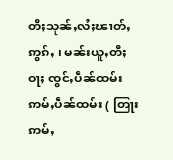တီႈသုၼ်ႇလႆႈၽၢတ်ႇဢွၵ်ႇ ၊ မၼ်းယူႇတီႈဝႃႈ ၸွင်ႇပဵၼ်ထမ်းဢမ်ႇပဵၼ်ထမ်း ( တြႃးဢမ်ႇ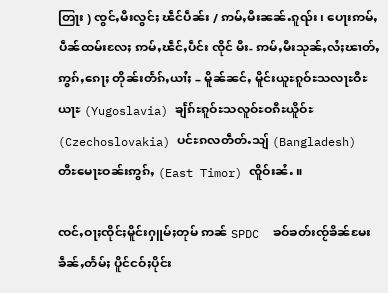တြႃး ) ၸွင်ႇမီးလွင်ႈ ၽဵင်ပဵၼ်း / ဢမ်ႇမီးၼၼ်ႉၵူၺ်း ၊ ပေႃးဢမ်ႇပဵၼ်ထမ်းလႄႈ ဢမ်ႇၽဵင်ႇပဵင်း ၸိုင် မီး- ဢမ်ႇမီးသုၼ်ႇလႆႈၽၢတ်ႇ ဢွၵ်ႇၵေႃႈ တိုၼ်းတႅၵ်ႇယၢႆႈ – မိူၼ်ၼင်ႇ မိူင်းယူႊၵူဝ်ႊသလႃႊဝီႊယႃႊ (Yugoslavia) ၶျႅၵ်ႊၵူဝ်ႊသလူဝ်ႊဝၵီႊယိူဝ်ႊ (Czechoslovakia) ပင်ႊၵလတဵတ်ႉသျ် (Bangladesh) တီႊမေႃႊဝၼ်းဢွၵ်ႇ (East Timor) ၸိူဝ်းၼႆႉ ။

ၸင်ႇဝႃႈၸိုင်ႈမိူင်းႁူမ်ႈတုမ် ဢၼ် SPDC  ၶဝ်ၶတ်းၸႂ်ၶိၼ်မႄးၶဵၼ်ႇတႅမ်ႈ ပိူင်ငဝ်ႈပိုင်း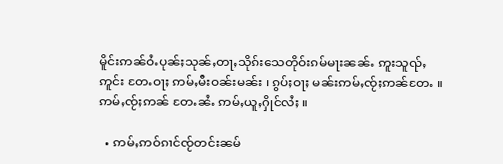မိူင်းဢၼ်ဝႆႉပုၼ်ႈသုၼ်ႇတႃႇသိုၵ်းသေတိုဝ်းၵမ်မႃးၼၼ်ႉ ဢူးသူၺ်ႇဢူင်း တႄႉဝႃႈ ဢမ်ႇမီးဝၼ်းမၼ်း ၊ ၵွပ်ႈဝႃႈ မၼ်းဢမ်ႇၸႂ်ႈဢၼ်တႄႉ ။ ဢမ်ႇၸႂ်ႈဢၼ် တႄႉၼႆႉ ဢမ်ႇယူႇႁိုင်လႆႈ ။

  • ဢမ်ႇဢဝ်ၵၢင်ၸႂ်တင်းၼမ်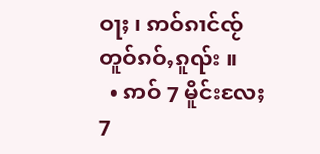ဝႃႈ ၊ ဢဝ်ၵၢင်ၸႂ်တူဝ်ၵဝ်ႇၵူၺ်း ။
  • ဢဝ် 7 မိူင်းလႄႈ 7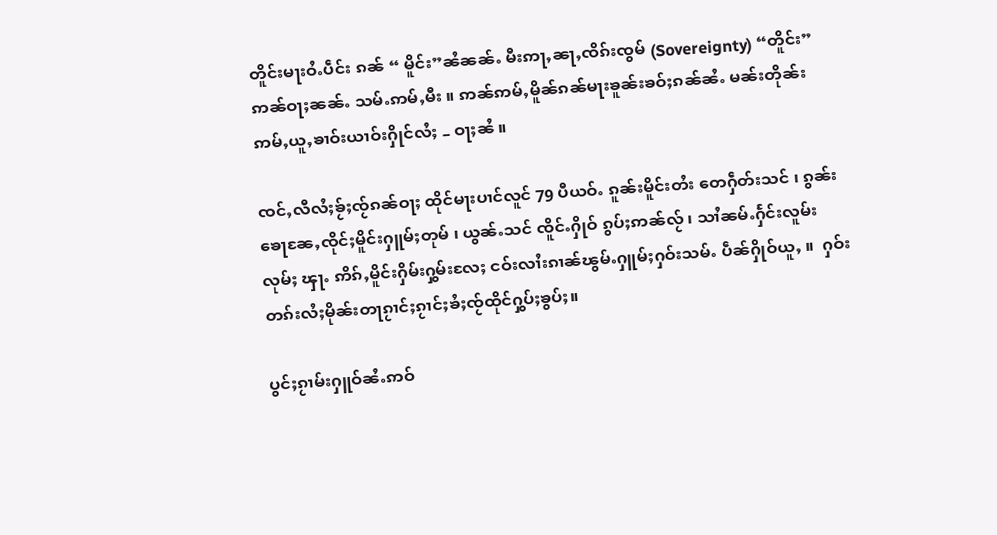တိူင်းမႃးဝႆႉပဵင်း ၵၼ် “ မိူင်း”ၼႆၼၼ်ႉ မီးဢႃႇၼႃႇၸိၵ်းၸွမ် (Sovereignty) “တိူင်း”ဢၼ်ဝႃႈၼၼ်ႉ သမ်ႉဢမ်ႇမီး ။ ဢၼ်ဢမ်ႇမိူၼ်ၵၼ်မႃးၶူၼ်းၶဝ်ႈၵၼ်ၼႆႉ မၼ်းတိုၼ်းဢမ်ႇယူႇၶၢဝ်းယၢဝ်းႁိုင်လႆႈ – ဝႃႈၼႆ ။

ၸင်ႇလီလႆႈၶႂ်ႈၸႂ်ၵၼ်ဝႃႈ ထိုင်မႃးပၢင်လူင် 79 ပီယဝ်ႉ ၵူၼ်းမိူင်းတႆး တေႁဵတ်းသင် ၊ ၵွၼ်းၶေႃၼႄႇၸိုင်ႈမိူင်းႁူမ်ႈတုမ် ၊ ယွၼ်ႉသင် ၸိူင်ႉႁိုဝ် ၵွပ်ႈဢၼ်လႂ် ၊ သၢႆၼမ်ႉႁႅင်းလူမ်းလုမ်ႈ ၾႃႉ ဢိၵ်ႇမိူင်းႁိမ်းႁွမ်းလႄႈ ငဝ်းလၢႆးၵၢၼ်ၽွမ်ႉႁူမ်ႈႁဝ်းသမ်ႉ ပဵၼ်ႁိုဝ်ယူႇ ။  ႁဝ်းတၵ်းလႆႈမိုၼ်းတႃၵႂၢင်ႈၵႂၢင်ႈၶႆႈၸႂ်ထိုင်ႁွပ်ႈၶွပ်ႈ။

ပွင်ႈၵႂၢမ်းႁူဝ်ၼႆႉဢဝ်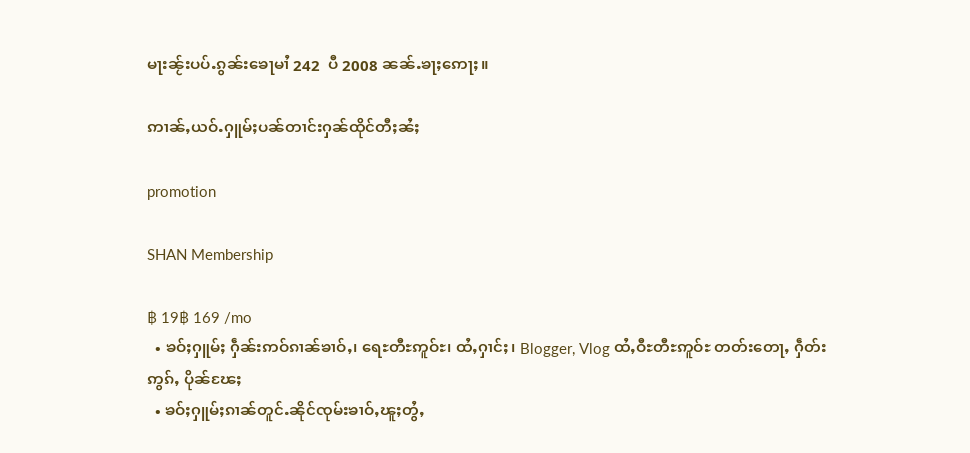မႃးၼႂ်းပပ်ႉၵွၼ်းၶေႃမၢႆ 242  ပီ 2008 ၼၼ်ႉၶႃႈဢေႃႈ။

ဢၢၼ်ႇယဝ်ႉႁူမ်ႈပၼ်တၢင်းႁၼ်ထိုင်တီႈၼႆႈ

promotion

SHAN Membership

฿ 19฿ 169 /mo
  • ၶဝ်ႈႁူမ်ႈ ႁဵၼ်းဢဝ်ၵၢၼ်ၶၢဝ်ႇ၊ ရေႊတီႊဢူဝ်ႊ၊ ထႆႇႁၢင်ႈ၊ Blogger, Vlog ထႆႇဝီႊတီႊဢူဝ်ႊ တတ်းတေႃႇ ႁဵတ်းဢွၵ်ႇ ပိုၼ်ၽႄႈ
  • ၶဝ်ႈႁူမ်ႈၵၢၼ်တူင်ႉၼိုင်ၸုမ်းၶၢဝ်ႇၽူႈတွႆႇ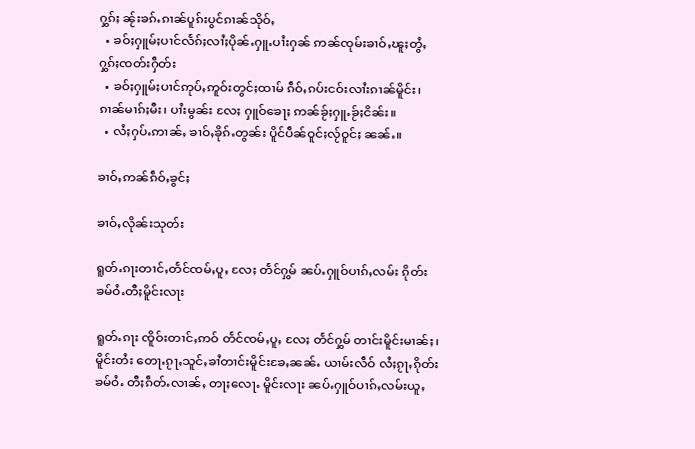ႁွၵ်ႈ ၼႂ်းၶၵ်ႉၵၢၼ်ပူၵ်းပွင်ၵၢၼ်သိုဝ်ႇ
  • ၶဝ်ႈႁူမ်ႈပၢင်လႅၵ်ႈလၢႆႈပိုၼ်ႉႁူႉပၢႆးႁၼ် ဢၼ်ၸုမ်းၶၢဝ်ႇၽူႈတွႆႇႁွၵ်ႈၸတ်းႁဵတ်း
  • ၶဝ်ႈႁူမ်ႈပၢင်ဢုပ်ႇဢူဝ်းတွင်ႈထၢမ် ၵဵဝ်ႇၵပ်းငဝ်းလၢႆးၵၢၼ်မိူင်း၊ ၵၢၼ်မၢၵ်ႈမီး၊ ပၢႆးမွၼ်း လႄႈ ႁူဝ်ၶေႃႈ ဢၼ်ၶႂ်ႈႁူႉၶႂ်ႈငိၼ်း။
  • လႆႈႁပ်ႉဢၢၼ်ႇ ၶၢဝ်ႇၶိုၵ်ႉတွၼ်း ပိူင်ပဵၼ်ဝူင်ႈလႂ်ဝူင်ႈ ၼၼ်ႉ။

ၶၢဝ်ႇဢၼ်ၵဵဝ်ႇၶွင်ႈ

ၶၢဝ်ႇလိုၼ်းသုတ်း

ရူတ်ႉၵႃးတၢင်ႇတႅင်ၸမ်ႇပူႇ လႄႈ တႅင်ႁွမ် ၼပ်ႉႁူဝ်ပၢၵ်ႇလမ်း ၵိုတ်းၶမ်ဝႆႉတီႈမိူင်းလႃး

ရူတ်ႉၵႃး ၸိူဝ်းတၢင်ႇဢဝ် တႅင်ၸမ်ႇပူႇ လႄႈ တႅင်ႁွမ် တၢင်းမိူင်းမၢၼ်ႈ၊ မိူင်းတႆး တေႃႉၵႂႃႇသူင်ႇၶၢႆတၢင်းမိူင်းၶႄႇၼၼ်ႉ ယၢမ်းလဵဝ် လႆႈၵႂႃႇၵိုတ်းၶမ်ဝႆႉ တီႈၵဵတ်ႉလၢၼ်ႇ တႃႈလေႃႉ မိူင်းလႃး ၼပ်ႉႁူဝ်ပၢၵ်ႇလမ်းယူႇ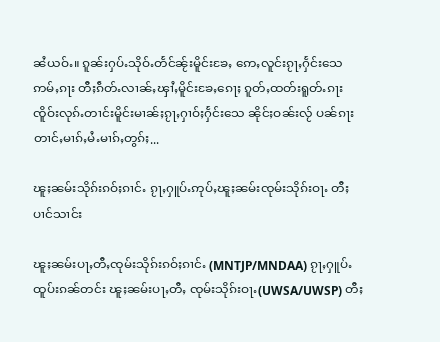ၼႆယဝ်ႉ။ ၵူၼ်းႁပ်ႉသိုဝ်ႉတႅင်ၼႂ်းမိူင်းၶႄႇ ဢေႇလူင်းၵႂႃႇႁႅင်းသေဢမ်ႇၵႃး တီႈၵဵတ်ႉလၢၼ်ႇၾၢႆႇမိူင်းၶႄႇၵေႃႈ ၵူတ်ႇထတ်းရူတ်ႉၵႃး ၸိူဝ်းလုၵ်ႉတၢင်းမိူင်းမၢၼ်ႈၵႂႃႇႁၢဝ်ႈႁႅင်းသေ ၼိုင်ႈဝၼ်းလႂ် ပၼ်ၵႃးတၢင်ႇမၢၵ်ႇမႆႉမၢၵ်ႇတွၵ်ႈ...

ၽူႈၼမ်းသိုၵ်းၵဝ်ႈၵၢင်ႉ ၵႂႃႇႁူပ်ႉဢုပ်ႇၽူႈၼမ်းၸုမ်းသိုၵ်းဝႃႉ တီႈပၢင်သၢင်း

ၽူႈၼမ်းပႃႇတီႇၸုမ်းသိုၵ်းၵဝ်ႈၵၢင်ႉ (MNTJP/MNDAA) ၵႂႃႇႁူပ်ႉထူပ်းၵၼ်တင်း ၽူႈၼမ်းပႃႇတီႇ ၸုမ်းသိုၵ်းဝႃႉ(UWSA/UWSP) တီႈ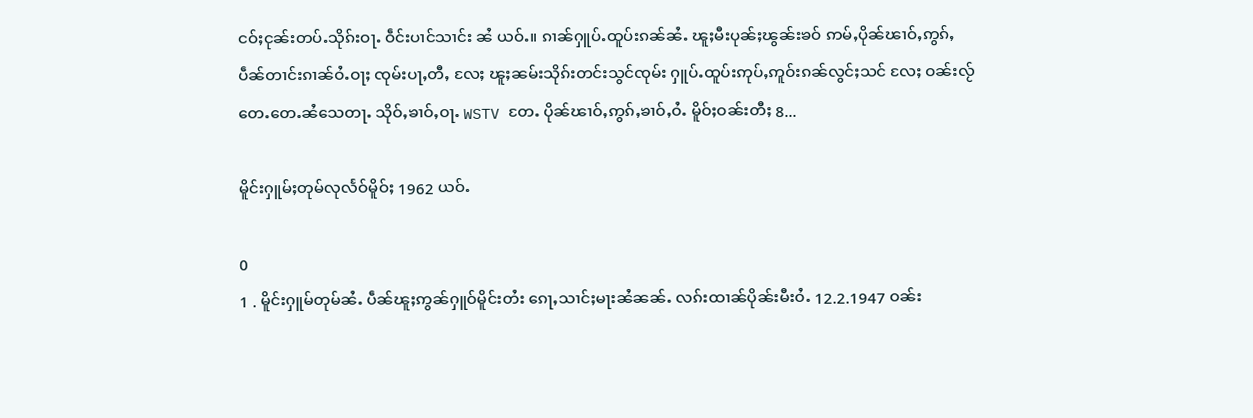ငဝ်ႈငုၼ်းတပ်ႉသိုၵ်းဝႃႉ ဝဵင်းပၢင်သၢင်း ၼႆ ယဝ်ႉ။ ၵၢၼ်ႁူပ်ႉထူပ်းၵၼ်ၼႆႉ ၽူႈမီးပုၼ်ႈၽွၼ်းၶဝ် ဢမ်ႇပိုၼ်ၽၢဝ်ႇဢွၵ်ႇပဵၼ်တၢင်းၵၢၼ်ဝႆႉဝႃႈ ၸုမ်းပႃႇတီႇ လႄႈ ၽူႈၼမ်းသိုၵ်းတင်းသွင်ၸုမ်း ႁူပ်ႉထူပ်းဢုပ်ႇဢူဝ်းၵၼ်လွင်ႈသင် လႄႈ ဝၼ်းလႂ်တေႉတေႉၼႆသေတႃႉ သိုဝ်ႇၶၢဝ်ႇဝႃႉ WSTV တႄႉ ပိုၼ်ၽၢဝ်ႇဢွၵ်ႇၶၢဝ်ႇဝႆႉ မိူဝ်ႈဝၼ်းတီႈ 8...

မိူင်းႁူမ်ႈတုမ်လုလႅဝ်မိူဝ်ႈ 1962 ယဝ်ႉ

0
1 . မိူင်းႁူမ်တုမ်ၼႆႉ ပဵၼ်ၽူႈဢွၼ်ႁူဝ်မိူင်းတႆး ၵေႃႇသၢင်ႈမႃးၼႆၼၼ်ႉ လၵ်းထၢၼ်ပိုၼ်းမီးဝႆႉ 12.2.1947 ဝၼ်း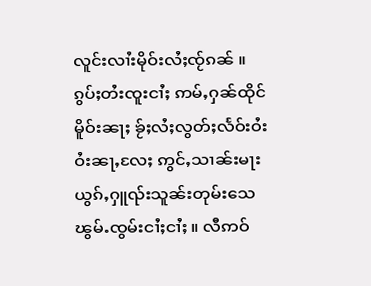လူင်းလၢႆးမိုဝ်းလႆႈၸႂ်ၵၼ် ။ ၵွပ်ႈတႆးၸူးငၢႆႈ ဢမ်ႇႁၼ်ထိုင်မိူဝ်းၼႃႈ ၶႂ်ႈလႆႈလွတ်ႈလႅဝ်းဝႆးဝႆးၼႃႇလႄႈ ဢွင်ႇသၢၼ်းမႃးယွၵ်ႇႁူၺ်းသူၼ်းတုမ်းသေ ၽွမ်ႉၸွမ်းငၢႆႈငၢႆႈ ။ လီဢဝ်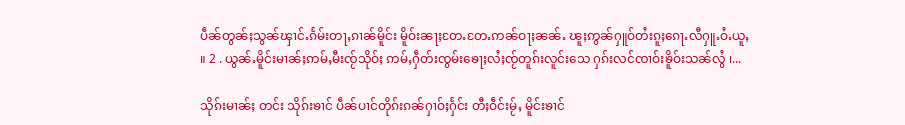ပဵၼ်တွၼ်ႈသွၼ်ၾၢင်ႉၵႅမ်းတႃႇၵၢၼ်မိူင်း မိူဝ်းၼႃႈတႄႉတႄႉဢၼ်ဝႃႈၼၼ်ႉ ၽူႈဢွၼ်ႁူဝ်တႆးၵူႈၵေႃႉလီႁူႉဝႆႉယူႇ ။ 2 . ယွၼ်ႉမိူင်းမၢၼ်ႈဢမ်ႇမီးၸႂ်သိုဝ်ႈ ဢမ်ႇႁဵတ်းၸွမ်းၶေႃႈလႆႈၸႂ်တူၵ်းလူင်းသေ ႁၵ်းလင်ၸၢဝ်းၶိူဝ်းသၼ်လွႆ ၊...

သိုၵ်းမၢၼ်ႈ တင်း သိုၵ်းၶၢင် ပဵၼ်ပၢင်တိုၵ်းၵၼ်ႁၢဝ်ႈႁႅင်း တီႈဝဵင်းမႂ်ႇ မိူင်းၶၢင်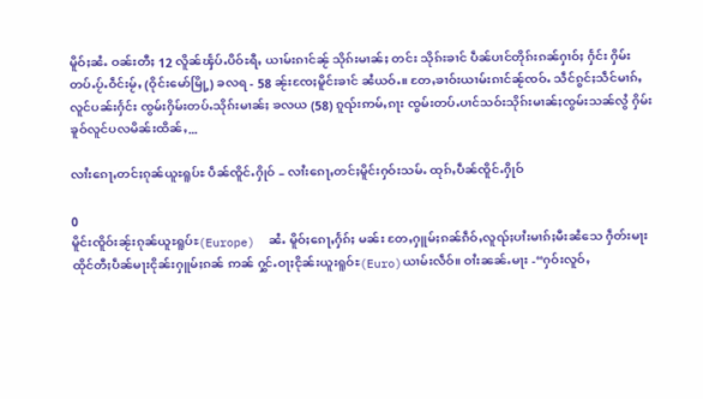မိူဝ်ႈၼႆႉ ဝၼ်းတီႈ 12 လိူၼ်ၾႅပ်ႉပိဝ်ႊရီႇ ယၢမ်းၵၢင်ၼႂ် သိုၵ်းမၢၼ်ႈ တင်း သိုၵ်းၶၢင် ပဵၼ်ပၢင်တိုၵ်းၵၼ်ႁၢဝ်ႈ ႁႅင်း ႁိမ်းတပ်ႉပႂ်ႉဝဵင်းမႂ်ႇ (ဝိုင်းမော်မြို့) ခလရ - 58 ၼႂ်းၸႄႈမိူင်းၶၢင် ၼႆယဝ်ႉ။ တႄႇၶၢဝ်းယၢမ်းၵၢင်ၼႂ်ၸဝ်ႉ သဵင်ၵွင်ႈသဵင်မၢၵ်ႇလူင်ပၼ်းႁႅင်း ၸွမ်းႁိမ်းတပ်ႉသိုၵ်းမၢၼ်ႈ ၶလယ (58) ၵူၺ်းဢမ်ႇၵႃး ၸွမ်းတပ်ႉပၢင်သဝ်းသိုၵ်းမၢၼ်ႈၸွမ်းသၼ်လွႆ ႁိမ်းၶူဝ်လူင်ပလမိၼ်းထိၼ်ႇ...

လၢႆးၵေႃႇတင်ႈၵုၼ်ယူႊရူပ်ႊ ပဵၼ်ၸိူင်ႉႁိုဝ် – လၢႆးၵေႃႇတင်ႈမိူင်းႁဝ်းသမ်ႉ ထုၵ်ႇပဵၼ်ၸိူင်ႉႁိုဝ်

0
မိူင်းၸိူဝ်းၼႂ်းၵုၼ်ယူႊရူပ်ႊ(Europe)  ၼႆႉ မိူဝ်ႈၵေႃႇႁႅၵ်ႈ မၼ်း တႄႇႁူမ်ႈၵၼ်ၵဵဝ်ႇလူၺ်ႈပၢႆးမၢၵ်ႈမီးၼႆသေ ႁဵတ်းမႃးထိုင်တီႈပဵၼ်မႃးငိုၼ်းႁူမ်ႈၵၼ် ဢၼ် ႁွင်ႉဝႃႈငိုၼ်းယူးရူဝ်ႊ(Euro)ယၢမ်းလဵဝ်။ ဝၢႆးၼၼ်ႉမႃး -“ႁဝ်းလူဝ်ႇ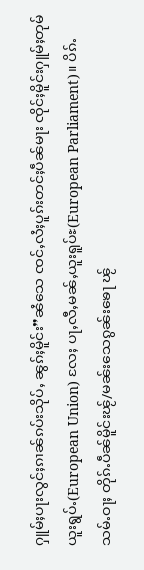ႁူမ်ႈပႃးလွင်ႈၵၢၼ်ၵပ်းသိုပ်ႇ ၼွၵ်ႈမိူင်း”ၼႆသေ ၸင်ႇလႆႈပူၵ်းတင်ႈပဵၼ်မႃး ၸိုင်ႈမိူင်းႁူမ်ႈတုမ်ယူးရွပ်ႉ(European Union) လႄႈ ပႃႇလီႇမၼ်ႇယူးရူပ်ႊ(European Parliament)။ ပိၵ်ႉသမ်ႉဝႃႈ တိုၵ်ႉပဵၼ်မိူင်းၽႂ်/မၼ်းသေၵွၼ်းၶေႃ ၽႂ်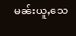မၼ်းယူႇသေ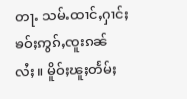တႃႉ သမ်ႉထၢင်ႇႁၢင်ႈၶဝ်ႈဢွၵ်ႇၸူးၵၼ်လႆႈ။ မိူဝ်ႈၽူႈတႅမ်ႈ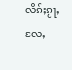လိၵ်ႈၵႂႃႇလႄႇ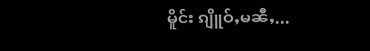မိူင်း ၵျိူဝ်ႇမၼီႇ...